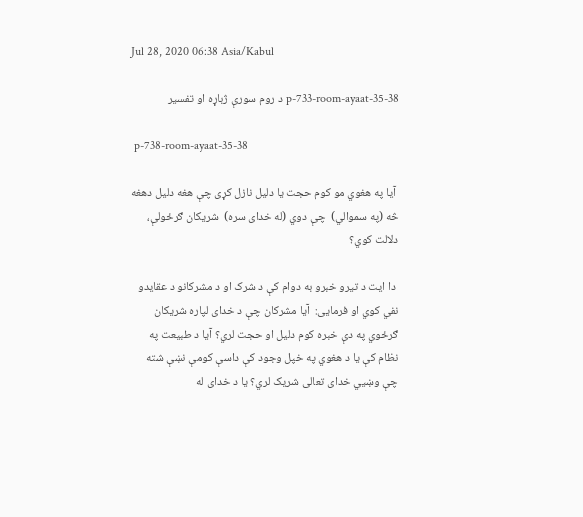Jul 28, 2020 06:38 Asia/Kabul

p-733-room-ayaat-35-38 د روم سورې ژباړه او تفسیر

 p-738-room-ayaat-35-38

 آیا په هغوي مو کوم حجت یا دلیل نازل کړی چې هغه دلیل دهغه څه (په سموالي)  چې دوي (له خدای سره)  شریکان ګرځولې، دلالت کوي؟

 دا ایت د تیرو خبرو به دوام کې د شرک او د مشرکانو د عقایدو نفي کوي او فرمایی:  آیا مشرکان چې د خدای لپاره شریکان ګرځوي په دې خبره کوم دلیل او حجت لري؟ آیا د طبیعت په نظام کې یا د هغوي په خپل وجود کې داسې کومې نښې شته  چې وښیي خدای تعالی شریک لري؟ یا د خدای له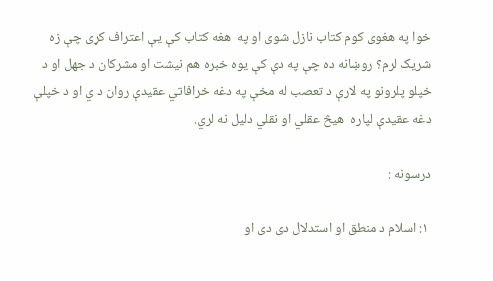خوا په هغوی کوم کتاب نازل شوی او په  هغه کتاب کې یې اعتراف کړی چې زه شریک لرم؟ روښانه ده چې په دې کې یوه خبره هم نیشت او مشرکان د جهل او د خپلو پلرونو په لارې د تعصب له مخې په دغه خرافاتي عقیدې روان د ي او د خپلې دغه عقیدې لپاره  هیڅ عقلي او نقلي دلیل نه لري.

درسونه :

 ۱: اسلام د منطق او استدلال دی دی او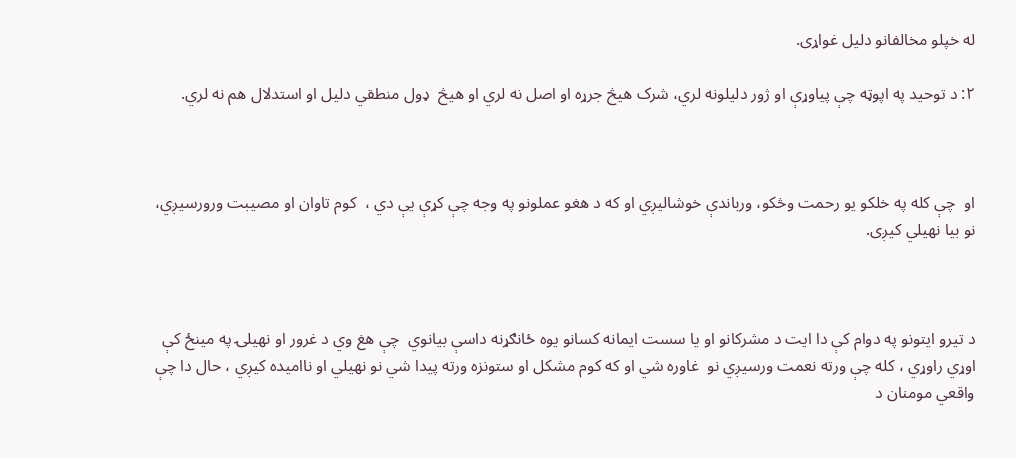له خپلو مخالفانو دلیل غواړی.

۲: د توحید په اپوټه چې پیاوړې او ژور دلیلونه لري، شرک هیڅ جرړه او اصل نه لري او هیڅ  ډول منطقي دلیل او استدلال هم نه لري.



او  چې کله په خلکو یو رحمت وڅکو، ورباندې خوشالیږي او که د هغو عملونو په وجه چې کړې یې دي ،  کوم تاوان او مصیبت ورورسیږي،  نو بیا نهیلي کیږی.



د تیرو ایتونو په دوام کې دا ایت د مشرکانو او یا سست ایمانه کسانو یوه ځانګړنه داسې بیانوي  چې هغ وي د غرور او نهیلۍ په مینځ کې  اوړي راوړي ، کله چې ورته نعمت ورسیږي نو  غاوره شي او که کوم مشکل او ستونزه ورته پیدا شي نو نهیلي او ناامیده کیږي ، حال دا چې واقعي مومنان د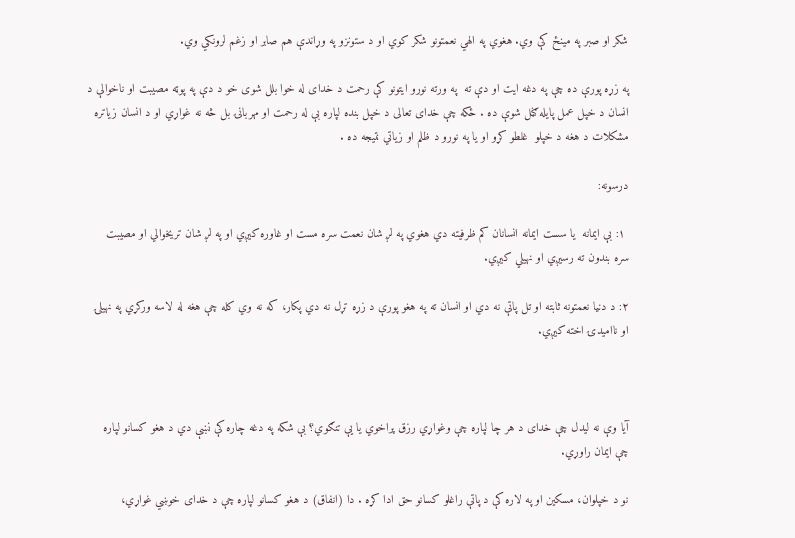شکر او صبر په مینځ کې وي. هغوي په الهي نعمتونو شکر کوي او د ستونزو په وړاندې هم صابر او زغم لرونکي وي.

په زړه پورې ده چې په دغه ایت او دې ته  په ورته نورو ایتونو کې رحمت د خدای له خوا بلل شوی خو د دې په پوټه مصیبت او ناخوالې د انسان د خپل عمل پایله ګڼل شوې ده . ځکه چې خدای تعالی د خپل بنده لپاره بې له رحمت او مهربانۍ بل څه نه غواړي او د انسان زیاتره مشکلات د هغه د خپلو  غلطو کړو او یا په نورو د ظلم او زیاتي نتیجه ده .

درسونه:

 ۱: بې ایمانه  یا سست ایمانه انسانان کم ظرفیته دي هغوي په لږ شان نعمت سره مست او غاوره کیږي او په لږ شان تریخوالي او مصیبت سره بندون ته رسیږي او نهیلي کیږي.

۲: د دنیا نعمتونه ثابته او تل پاتې نه دي او انسان ته په هغو پورې د زړه تړل نه دي پکار، که نه وي کله چې هغه له لاسه ورکړي په نهیلۍ او ناامیدۍ اخته کیږي.



آیا وې نه لیدل چې خدای د هر چا لپاره چې وغواړي رزق پراخوي یا یې تنګوي؟ بې شکه په دغه چاره کې نښې دي د هغو کسانو لپاره چې ایمان راوړي.

نو د خپلوان، مسکین او په لاره کې د پاتې راغلو کسانو حق ادا کړه . دا (انفاق) د هغو کسانو لپاره چې د خدای خوښي غواړي،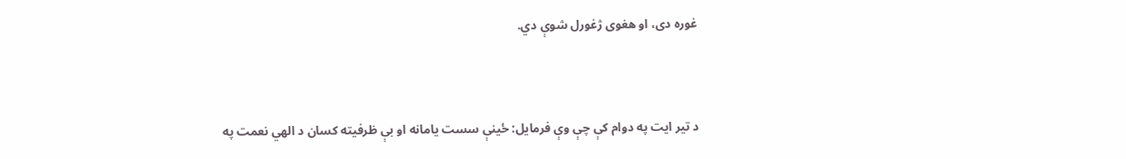غوره دی، او هغوی ژغورل شوې دي.



د تیر ایت په دوام کې چې وې فرمایل: ځینې سست یامانه او بې ظرفیته کسان د الهي نعمت په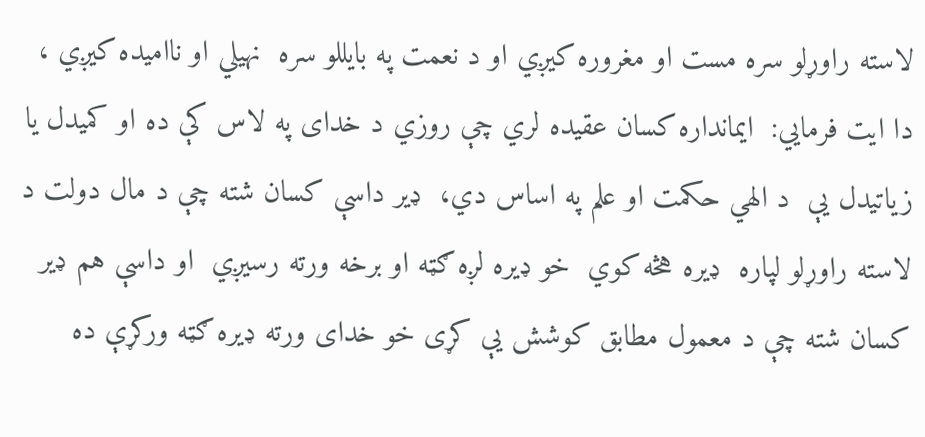لاسته راوړلو سره مست او مغروره کیږي او د نعمت په بایللو سره  نهیلي او ناامیده کیږي ، دا ایت فرمایي:  ایمانداره کسان عقیده لري چې روزي د خدای په لاس کې ده او کمیدل یا زیاتیدل یې  د الهي حکمت او علم په اساس دي،  ډیر داسې کسان شته چې د مال دولت د لاسته راوړلو لپاره  ډیره هڅه کوي  خو ډیره لږه ګټه او برخه ورته رسیږي  او داسې هم ډیر کسان شته چې د معمول مطابق کوشش یې کړی خو خدای ورته ډیره ګټه ورکړې ده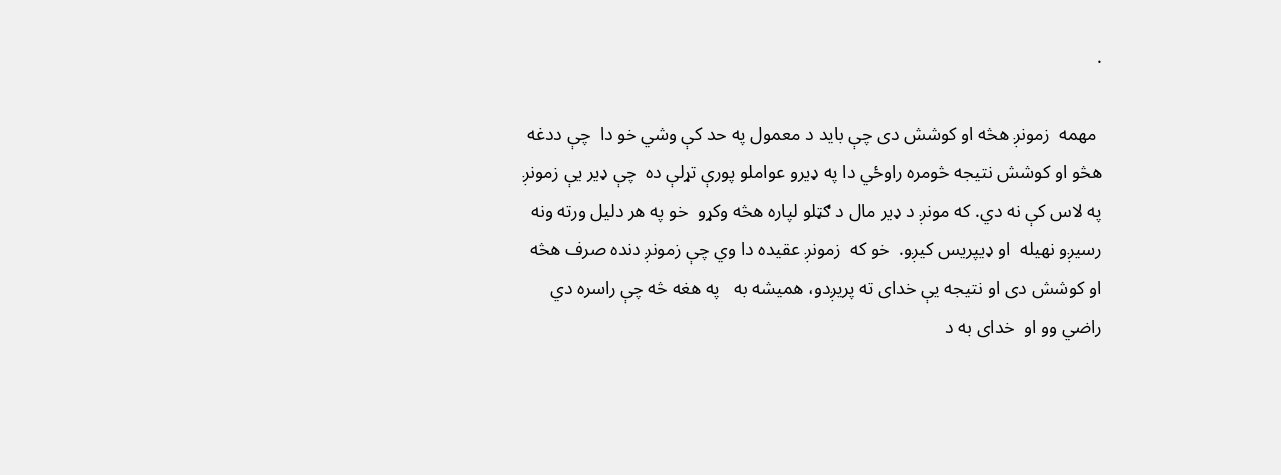.

 مهمه  زمونږ هڅه او کوشش دی چې باید د معمول په حد کې وشي خو دا  چې ددغه هڅو او کوشش نتیجه څومره راوځي دا په ډیرو عواملو پورې تړلې ده  چې ډیر یې زمونږ په لاس کې نه دي. که مونږ د ډیر مال د ګټلو لپاره هڅه وکړو  خو په هر دلیل ورته ونه رسیږو نهیله  او ډیپریس کیږو.  خو که  زمونږ عقیده دا وي چې زمونږ دنده صرف هڅه او کوشش دی او نتیجه یې خدای ته پریږدو، همیشه به   په هغه څه چې راسره دي راضي وو او  خدای به د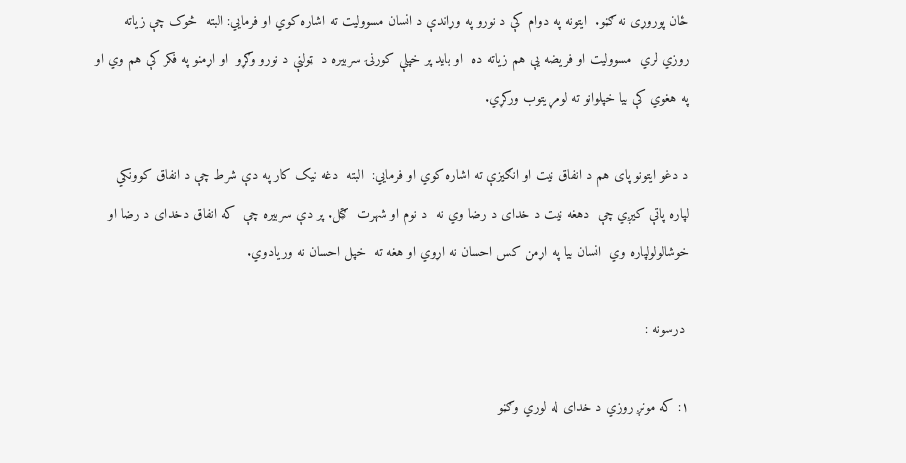ځان پوروړی نه ګڼو.  ایتونه په دوام کې د نورو په وړاندې د انسان مسوولیت ته اشاره کوي او فرمایي: البته  څوک چې زیاته روزي لري  مسوولیت او فریضه یې هم زیاته ده  او باید پر خپلې کورنۍ سربیره د  ټولنې د نورو وګړو  او اړمنو په فکر کې هم وي او په هغوي کې بیا خپلوانو ته لومړیتوب ورکړي.

د دغو ایتونو پای هم د انفاق نیت او انګیزې ته اشاره کوي او فرمایي:  البته  دغه نیک کار په دې شرط چې د انفاق کوونکي لپاره پاتې کیږي چې  دهغه نیت د خدای د رضا وي نه  د نوم او شهرت  ګټل. پر دې سربیره چې  که انفاق دخدای د رضا او خوشالولولپاره وي  انسان بیا په اړمن کس احسان نه اړوي او هغه ته  خپل احسان نه وریادوي.

 درسونه :

۱: که مونږ روزي د خدای له لوري وګڼو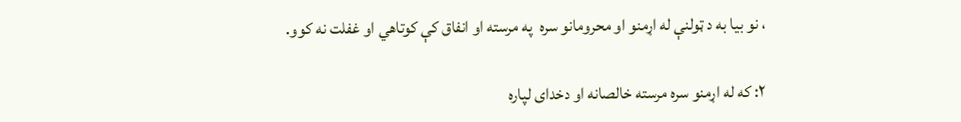، نو بیا به د ټولنې له اړمنو او محرومانو سره  په مرسته او انفاق کې کوتاهي او غفلت نه کوو.

۲: که له اړمنو سره مرسته خالصانه او دخدای لپاره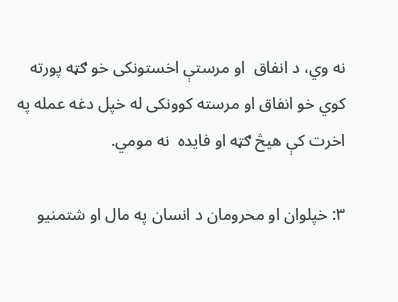نه وي، د انفاق  او مرستې اخستونکی خو ګټه پورته کوي خو انفاق او مرسته کوونکی له خپل دغه عمله په اخرت کې هیڅ ګټه او فایده  نه مومي.

۳: خپلوان او محرومان د انسان په مال او شتمنیو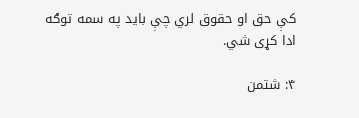کې حق او حقوق لري چې باید په سمه توګه ادا کړی شي.

۴: شتمن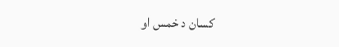کسان د خمس او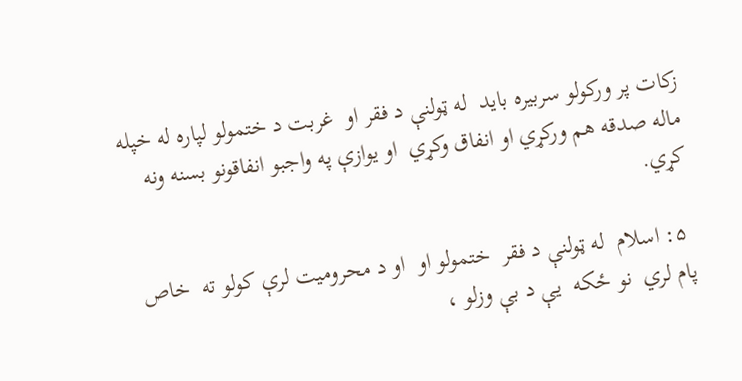زکات پر ورکولو سربیره باید  له ټولنې د فقر او  غربت د ختمولو لپاره له خپله ماله صدقه هم ورکړي او انفاق وکړي  او یوازې په واجبو انفاقونو بسنه ونه کړي.

 ۵: اسلام  له ټولنې د فقر  ختمولو او  او د محرومیت لرې کولو ته  خاص پام لري  نو ځکه  یې د بې وزلو ،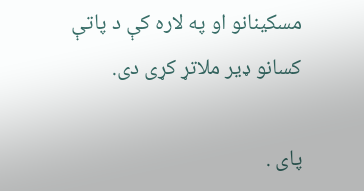مسکینانو او په لاره کې د پاتې کسانو ډیر ملاتړ کړی دی.

پای .